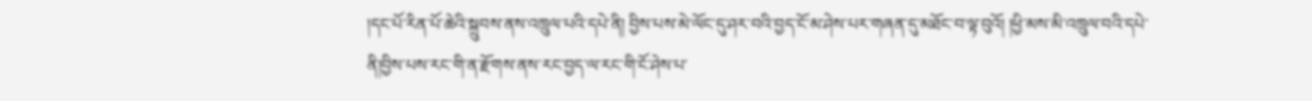།དང་པོ་རིན་པོ་ཆེའི་སྐྲུབས་ནས་འཁྲུལ་པའི་དཔེ་ནི། བྱིས་པས་མེ་ལོང་དུ་ཤར་བའི་བྱད་ངོ་མ་ཤེས་པར་གཞན་དུ་མཐོང་བ་ལྟ་བུའོ། །ཕྱི་མས་མི་འཁྲུལ་བའི་དཔེ་ནི།བྱིས་པས་རང་གི་ན་རྫོགས་ནས་རང་བྱད་ལ་རང་གི་ངོ་ཤེས་པ་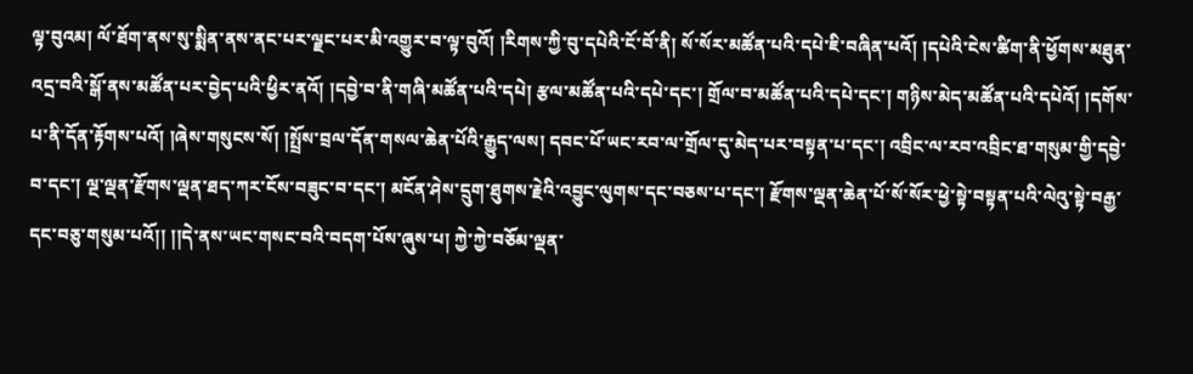ལྟ་བུའམ། ལོ་ཐོག་ནས་སུ་སྨིན་ནས་ནང་པར་ལྗང་པར་མི་འགྱུར་བ་ལྟ་བུའོ། །རིགས་ཀྱི་བུ་དཔེའི་ངོ་བོ་ནི། སོ་སོར་མཚོན་པའི་དཔེ་ཇི་བཞིན་པའོ། །དཔེའི་ངེས་ཚིག་ནི་ཕྱོགས་མཐུན་འདྲ་བའི་སྒོ་ནས་མཚོན་པར་བྱེད་པའི་ཕྱིར་ནའོ། །དབྱེ་བ་ནི་གཞི་མཚོན་པའི་དཔེ། རྩལ་མཚོན་པའི་དཔེ་དང་། གྲོལ་བ་མཚོན་པའི་དཔེ་དང་། གཉིས་མེད་མཚོན་པའི་དཔེའོ། །དགོས་པ་ནི་དོན་རྟོགས་པའོ། །ཞེས་གསུངས་སོ། །སྤྲོས་བྲལ་དོན་གསལ་ཆེན་པོའི་རྒྱུད་ལས། དབང་པོ་ཡང་རབ་ལ་གྲོལ་དུ་མེད་པར་བསྟན་པ་དང་། འབྲིང་ལ་རབ་འབྲིང་ཐ་གསུམ་གྱི་དབྱེ་བ་དང་། ལྔ་ལྡན་རྫོགས་ལྡན་ཐད་ཀར་ངོས་བཟུང་བ་དང་། མངོན་ཤེས་དྲུག་ཐུགས་རྗེའི་འབྱུང་ལུགས་དང་བཅས་པ་དང་། རྫོགས་ལྡན་ཆེན་པོ་སོ་སོར་ཕྱེ་སྟེ་བསྟན་པའི་ལེའུ་སྟེ་བརྒྱ་དང་བཅུ་གསུམ་པའོ།། །།དེ་ནས་ཡང་གསང་བའི་བདག་པོས་ཞུས་པ། ཀྱེ་ཀྱེ་བཅོམ་ལྡན་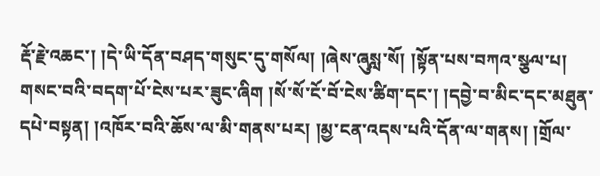རྡོ་རྗེ་འཆང་། །དེ་ཡི་དོན་བཤད་གསུང་དུ་གསོལ། །ཞེས་ཞུསླ་སོ། །སྟོན་པས་བཀའ་སྩལ་པ། གསང་བའི་བདག་པོ་ངེས་པར་ཟུང་ཞིག །སོ་སོ་ངོ་བོ་ངེས་ཚིག་དང་། །དབྱེ་བ་མིང་དང་མཐུན་དཔེ་བསྟན། །འཁོར་བའི་ཆོས་ལ་མི་གནས་པར། །མྱ་ངན་འདས་པའི་དོན་ལ་གནས། །གྲོལ་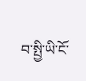བ་སྤྱི་ཡི་ངོ་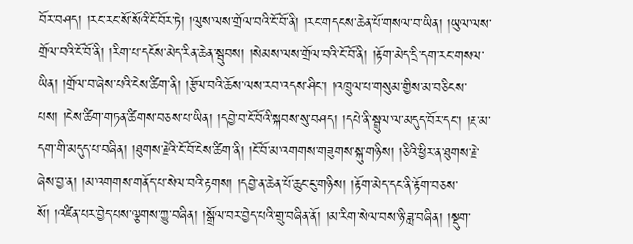བོར་བཤད། །རང་རང་སོ་སོའི་ངོ་བོར་ཏེ། །ལུས་ལས་གྲོལ་བའི་ངོ་བོ་ནི། །རང་གདངས་ཆེན་པོ་གསལ་བ་ཡིན། །ཡུལ་ལས་གྲོལ་བའི་ངོ་བོ་ནི། །རིག་པ་དངོས་མེད་རིན་ཆེན་སྦུབས། །སེམས་ལས་གྲོལ་བའི་ངོ་བོ་ནི། །རྟོག་མེད་དྲི་དག་རང་གསལ་ཡིན། །གྲོལ་བ་ཞེས་པའི་ངེས་ཚིག་ནི། །རྩོལ་བའི་ཆོས་ལས་རབ་འདས་ཤིང་། །འཁྲུལ་པ་གསུམ་གྱིས་མ་བཅིངས་པས། །ངེས་ཚིག་གཏན་ཚིགས་བཅས་པ་ཡིན། །དབྱེ་བ་ངོ་བོའི་སྐབས་སུ་བཤད། །དཔེ་ནི་སྦྲུལ་ལ་མདུད་བོར་དང་། །རྔ་མ་དག་གི་མདུད་པ་བཞིན། །ཐུགས་རྗེའི་ངོ་བོ་ངེས་ཚིག་ནི། །ངོ་བོ་མ་འགགས་གཟུགས་སྐུ་གཉིས། །ཅིའི་ཕྱིར་ན་ཐུགས་རྗེ་ཞེས་བྱ་ན། །མ་འགགས་གནོད་པ་སེལ་བའི་རྟགས། །དབྱེ་ན་ཆེན་པོ་ཆུང་ངུ་གཉིས། །རྟོག་མེད་དང་ནི་རྟོག་བཅས་སོ། །འཛིན་པར་བྱེད་པས་ལྕགས་ཀྱུ་བཞིན། །སྒྲོལ་བར་བྱེད་པའི་གྲུ་བཞིན་ནོ། །མ་རིག་སེལ་བས་ཉི་ཟླ་བཞིན། །སྡུག་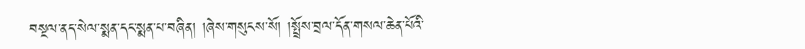བསྔལ་ནད་སེལ་སྨན་དང་སྨན་པ་བཞིན། །ཞེས་གསུངས་སོ། །སྤྲོས་བྲལ་དོན་གསལ་ཆེན་པོའི་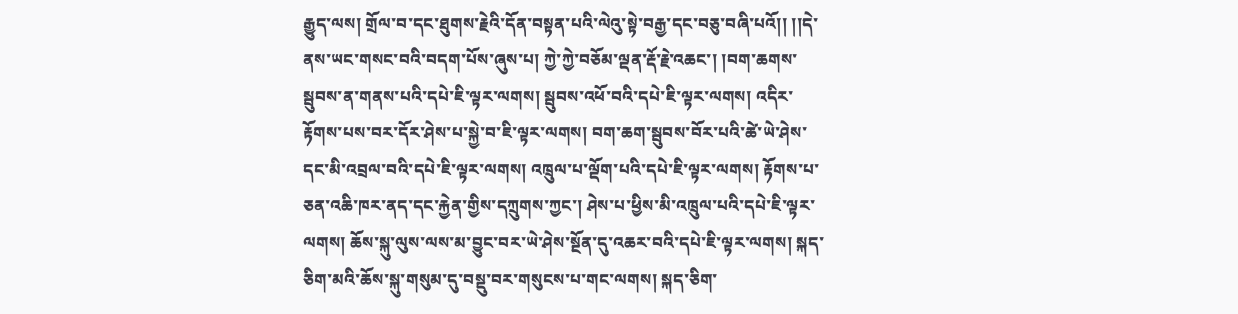རྒྱུད་ལས། གྲོལ་བ་དང་ཐུགས་རྗེའི་དོན་བསྟན་པའི་ལེའུ་སྟེ་བརྒྱ་དང་བཅུ་བཞི་པའོ།། །།དེ་ནས་ཡང་གསང་བའི་བདག་པོས་ཞུས་པ། ཀྱེ་ཀྱེ་བཅོམ་ལྡན་རྡོ་རྗེ་འཆང་། །བག་ཆགས་སྦུབས་ན་གནས་པའི་དཔེ་ཇི་ལྟར་ལགས། སྦུབས་འཕོ་བའི་དཔེ་ཇི་ལྟར་ལགས། འདིར་རྟོགས་པས་བར་དོར་ཤེས་པ་སྐྱེ་བ་ཇི་ལྟར་ལགས། བག་ཆག་སྦུབས་བོར་པའི་ཚེ་ཡེ་ཤེས་དང་མི་འབྲལ་བའི་དཔེ་ཇི་ལྟར་ལགས། འཁྲུལ་པ་ལྡོག་པའི་དཔེ་ཇི་ལྟར་ལགས། རྟོགས་པ་ཅན་འཆི་ཁར་ནད་དང་རྐྱེན་གྱིས་དཀྲུགས་ཀྱང་། ཤེས་པ་ཕྱིས་མི་འཁྲུལ་པའི་དཔེ་ཇི་ལྟར་ལགས། ཆོས་སྐུ་ལུས་ལས་མ་བྱུང་བར་ཡེ་ཤེས་སྔོན་དུ་འཆར་བའི་དཔེ་ཇི་ལྟར་ལགས། སྐད་ཅིག་མའི་ཆོས་སྐུ་གསུམ་དུ་བསྡུ་བར་གསུངས་པ་གང་ལགས། སྐད་ཅིག་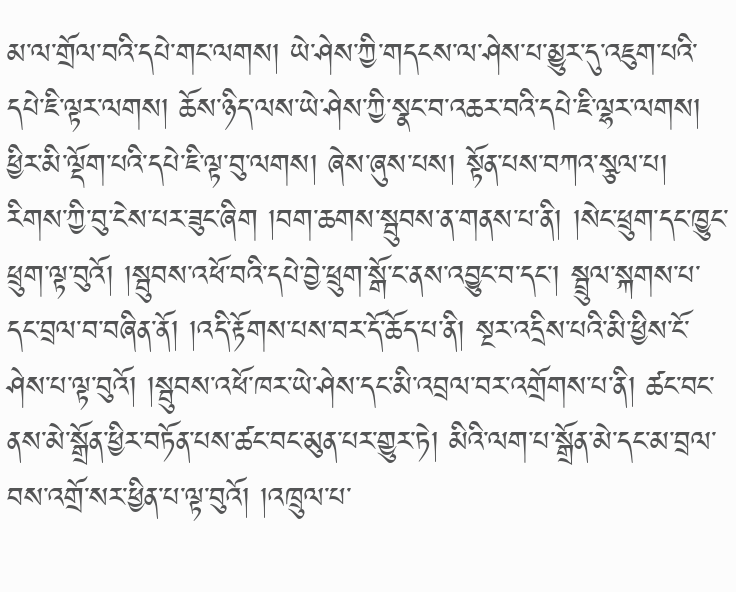མ་ལ་གྲོལ་བའི་དཔེ་གང་ལགས། ཡེ་ཤེས་ཀྱི་གདངས་ལ་ཤེས་པ་མྱུར་དུ་འཇུག་པའི་དཔེ་ཇི་ལྟར་ལགས། ཆོས་ཉིད་ལས་ཡེ་ཤེས་ཀྱི་སྣང་བ་འཆར་བའི་དཔེ་ཇི་ལྷར་ལགས། ཕྱིར་མི་ལྡོག་པའི་དཔེ་ཇི་ལྟ་བུ་ལགས། ཞེས་ཞུས་པས། སྟོན་པས་བཀའ་སྩལ་པ། རིགས་ཀྱི་བུ་ངེས་པར་ཟུང་ཞིག །བག་ཆགས་སྦུབས་ན་གནས་པ་ནི། །སེང་ཕྲུག་དང་ཁྱུང་ཕྲུག་ལྟ་བུའོ། །སྦུབས་འཕོ་བའི་དཔེ་བྱེ་ཕྲུག་སྒོ་ང་ནས་འབྱུང་བ་དང་། སྦྲུལ་སྐགས་པ་དང་བྲལ་བ་བཞིན་ནོ། །འདི་རྟོགས་པས་བར་དོ་ཆོད་པ་ནི། སྔར་འདྲིས་པའི་མི་ཕྱིས་ངོ་ཤེས་པ་ལྟ་བུའོ། །སྦུབས་འཕོ་ཁར་ཡེ་ཤེས་དང་མི་འབྲལ་བར་འགྲོགས་པ་ནི། ཚང་བང་ནས་མེ་སྒྲོན་ཕྱིར་བཏོན་པས་ཚང་བང་མུན་པར་གྱུར་ཏེ། མིའི་ལག་པ་སྒྲོན་མེ་དང་མ་བྲལ་བས་འགྲོ་སར་ཕྱིན་པ་ལྟ་བུའོ། །འཁྲུལ་པ་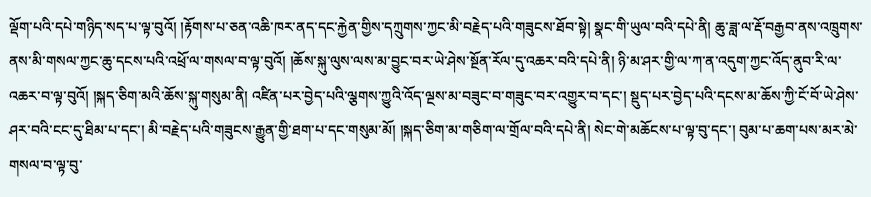ལྡོག་པའི་དཔེ་གཉིད་སད་པ་ལྟ་བུའོ། །རྟོགས་པ་ཅན་འཆི་ཁར་ནད་དང་རྐྱེན་གྱིས་དཀྲུགས་ཀྱང་མི་བརྗེད་པའི་གཟུངས་ཐོབ་སྟེ། སྣང་གི་ཡུལ་བའི་དཔེ་ནི། ཆུ་ཟླ་ལ་རྡོ་བརྒྱབ་ནས་འཁྲུགས་ནས་མི་གསལ་ཀྱང་ཆུ་དངས་པའི་འཕྲོ་ལ་གསལ་བ་ལྟ་བུའོ། །ཆོས་སྐུ་ལུས་ལས་མ་བྱུང་བར་ཡེ་ཤེས་སྔོན་རོལ་དུ་འཆར་བའི་དཔེ་ནི། ཉི་མ་ཤར་གྱི་ལ་ཀ་ན་འདུག་ཀྱང་འོད་ནུབ་རི་ལ་འཆར་བ་ལྟ་བུའོ། །སྐད་ཅིག་མའི་ཆོས་སྐུ་གསུམ་ནི། འཛིན་པར་བྱེད་པའི་ལྕགས་ཀྱུའི་འོད་ལྔས་མ་བཟུང་བ་གཟུང་བར་འགྱུར་བ་དང་། སྡུད་པར་བྱེད་པའི་དངས་མ་ཆོས་ཀྱི་ངོ་བོ་ཡེ་ཤེས་ཤར་བའི་ངང་དུ་ཐིམ་པ་དང་། མི་བརྗེད་པའི་གཟུངས་རྒྱུན་གྱི་ཐག་པ་དང་གསུམ་མོ། །སྐད་ཅིག་མ་གཅིག་ལ་གྲོལ་བའི་དཔེ་ནི། སེང་གེ་མཆོངས་པ་ལྟ་བུ་དང་། བུམ་པ་ཆག་པས་མར་མེ་གསལ་བ་ལྟ་བུ་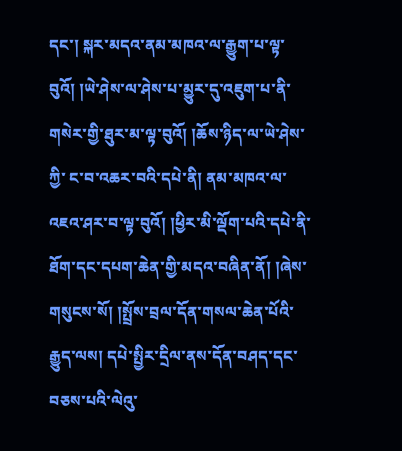དང་། སྐར་མདའ་ནམ་མཁའ་ལ་རྒྱུག་པ་ལྟ་བུའོ། །ཡེ་ཤེས་ལ་ཤེས་པ་མྱུར་དུ་འཇུག་པ་ནི་གསེར་གྱི་ཐུར་མ་ལྟ་བུའོ། །ཆོས་ཉིད་ལ་ཡེ་ཤེས་ཀྱི་ ང་བ་འཆར་བའི་དཔེ་ནི། ནམ་མཁའ་ལ་འཇའ་ཤར་བ་ལྟ་བུའོ། །ཕྱིར་མི་ལྡོག་པའི་དཔེ་ནི་ཐོག་དང་དཔག་ཆེན་གྱི་མདའ་བཞིན་ནོ། །ཞེས་གསུངས་སོ། །སྤྲོས་བྲལ་དོན་གསལ་ཆེན་པོའི་རྒྱུད་ལས། དཔེ་སྤྱིར་དྲིལ་ནས་དོན་བཤད་དང་བཅས་པའི་ལེའུ་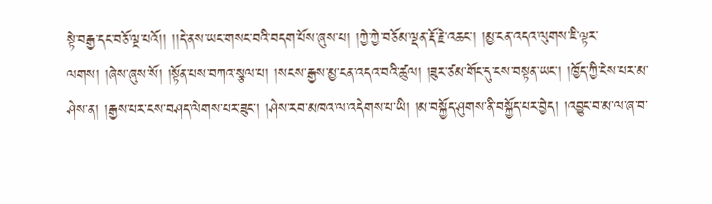སྟེ་བརྒྱ་དང་བཅོ་ལྔ་པའོ།། །།དེ་ནས་ཡང་གསང་བའི་བདག་པོས་ཞུས་པ། །ཀྱེ་ཀྱེ་བཅོམ་ལྡན་རྡོ་རྗེ་འཆང་། །མྱ་ངན་འདའ་ལུགས་ཇི་ལྟར་ལགས། །ཞེས་ཞུས་སོ། །སྟོན་པས་བཀའ་སྩལ་པ། །སངས་རྒྱས་མྱ་ངན་འདའ་བའི་ཚུལ། །ཟུར་ཙམ་གོང་དུ་ངས་བསྟན་ཡང་། །ཁྱོད་ཀྱི་ངེས་པར་མ་ཤེས་ན། །རྒྱས་པར་ངས་བཤད་ལེགས་པར་ཟུང་། །ཤེས་རབ་མཁའ་ལ་འདེགས་པ་ཡི། །མ་བསྐྱོད་ཤུགས་ནི་བསྐྱོད་པར་བྱེད། །འབྱུང་བ་མ་ལ་ཞ་བ་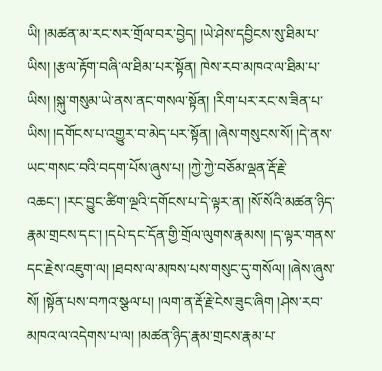ཡི། །མཚན་མ་རང་སར་གྲོལ་བར་བྱེད། །ཡེ་ཤེས་དབྱིངས་སུ་ཐིམ་པ་ཡིས། །རྩལ་རྟོག་བཞི་ལ་ཐིམ་པར་སྟོན། ཁེས་རབ་མཁའ་ལ་ཐིམ་པ་ཡིས། །སྐུ་གསུམ་ཡེ་ནས་ནང་གསལ་སྟོན། །རིག་པར་རང་ས་ཟིན་པ་ཡིས། །དགོངས་པ་འགྱུར་བ་མེད་པར་སྟོན། །ཞེས་གསུངས་སོ། །དེ་ནས་ཡང་གསང་བའི་བདག་པོས་ཞུས་པ། །ཀྱེ་ཀྱེ་བཅོམ་ལྡན་རྡོ་རྗེ་འཆང་། །རང་བྱུང་ཚིག་ལྔའི་དགོངས་པ་དེ་ལྟར་ན། །སོ་སོའི་མཚན་ཉིད་རྣམ་གྲངས་དང་། །དཔེ་དང་དོན་གྱི་གྲོལ་ལུགས་རྣམས། །ད་ལྟར་གནས་དང་རྗེས་འཇུག་ལ། །ཐབས་ལ་མཁས་པས་གསུང་དུ་གསོལ། །ཞེས་ཞུས་སོ། །སྟོན་པས་བཀའ་སྩལ་པ། །ལག་ན་རྡོ་རྗེ་ངེས་ཟུང་ཞིག །ཤེས་རབ་མཁའ་ལ་འདེགས་པ་ལ། །མཚན་ཉིད་རྣམ་གྲངས་རྣམ་པ་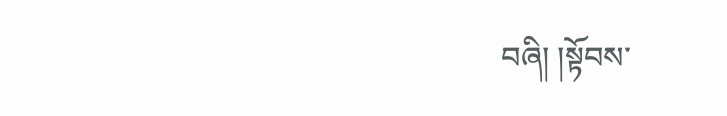བཞི། །སྟོབས་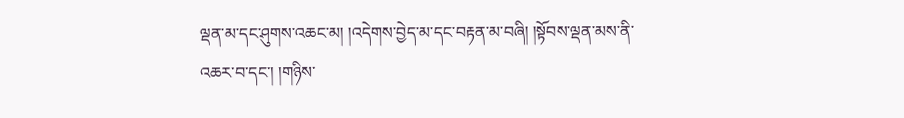ལྡན་མ་དང་ཤུགས་འཆང་མ། །འདེགས་བྱེད་མ་དང་བརྟན་མ་བཞི། །སྟོབས་ལྡན་མས་ནི་འཆར་བ་དང་། །གཉིས་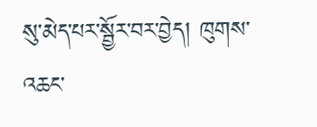སུ་མེད་པར་སྦྱོར་བར་བྱེད། ཁུགས་འཆང་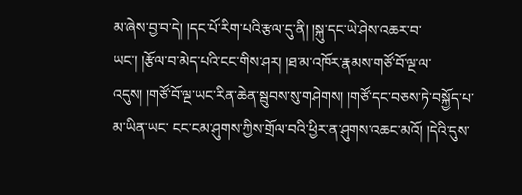མ་ཞེས་བྱ་བ་དེ། །དང་པོ་རིག་པའི་རྩལ་དུ་ནི། །སྐུ་དང་ཡེ་ཤེས་འཆར་བ་ཡང་། །རྩོལ་བ་མེད་པའི་ངང་གིས་ཤར། །ཐ་མ་འཁོར་རྣམས་གཙོ་བོ་ལྔ་ལ་འདུས། །གཙོ་བོ་ལྔ་ཡང་རིན་ཆེན་སྦུབས་སུ་གཤེགས། །གཙོ་དང་བཅས་ཏེ་བསྐྱོད་པ་མ་ཡིན་ཡང་ ངང་ངམ་ཤུགས་ཀྱིས་གྲོལ་བའི་ཕྱིར་ན་ཤུགས་འཆང་མའོ། །དེའི་དུས་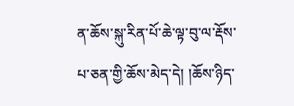ན་ཆོས་སྐུ་རིན་པོ་ཆེ་ལྟ་བུ་ལ་རྡོས་པ་ཅན་གྱི་ཆོས་མེད་དེ། །ཆོས་ཉིད་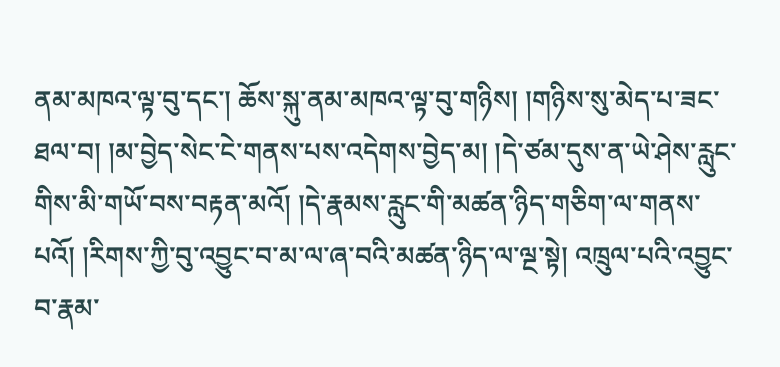ནམ་མཁའ་ལྟ་བུ་དང་། ཆོས་སྐུ་ནམ་མཁའ་ལྟ་བུ་གཉིས། །གཉིས་སུ་མེད་པ་ཟང་ཐལ་བ། །མ་བྱེད་སེང་ངེ་གནས་པས་འདེགས་བྱེད་མ། །དེ་ཙམ་དུས་ན་ཡེ་ཤེས་རླུང་གིས་མི་གཡོ་བས་བརྟན་མའོ། །དེ་རྣམས་རླུང་གི་མཚན་ཉིད་གཅིག་ལ་གནས་པའོ། །རིགས་ཀྱི་བུ་འབྱུང་བ་མ་ལ་ཞ་བའི་མཚན་ཉིད་ལ་ལྔ་སྟེ། འཁྲུལ་པའི་འབྱུང་བ་རྣམ་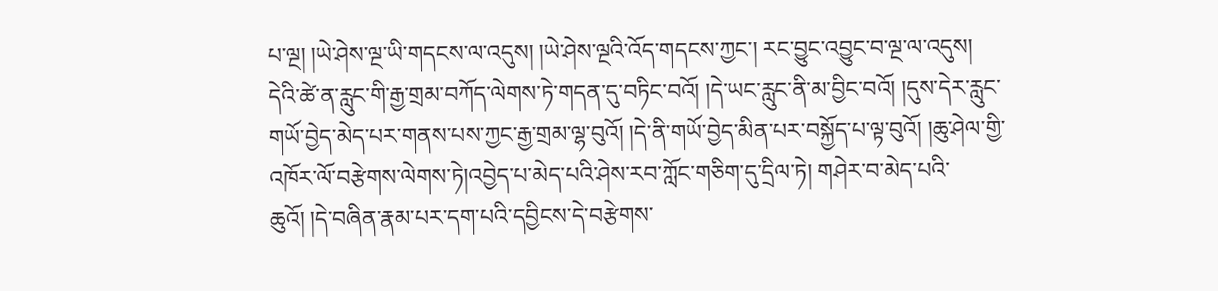པ་ལྔ། །ཡེ་ཤེས་ལྔ་ཡི་གདངས་ལ་འདུས། །ཡེ་ཤེས་ལྔའི་འོད་གདངས་ཀྱང་། རང་བྱུང་འབྱུང་བ་ལྔ་ལ་འདུས། དེའི་ཚེ་ན་རླུང་གི་རྒྱ་གྲམ་བཀོད་ལེགས་ཏེ་གདན་དུ་བཏིང་བའོ། །དེ་ཡང་རླུང་ནི་མ་བྱིང་བའོ། །དུས་དེར་རླུང་གཡོ་བྱེད་མེད་པར་གནས་པས་ཀྱང་རྒྱ་གྲམ་ལྷ་བུའོ། །དེ་ནི་གཡོ་བྱེད་མིན་པར་བསྐྱོད་པ་ལྟ་བུའོ། །ཆུ་ཤེལ་གྱི་འཁོར་ལོ་བརྩེགས་ལེགས་ཏེ།འབྱེད་པ་མེད་པའི་ཤེས་རབ་ཀློང་གཅིག་དུ་དྲིལ་ཏེ། གཤེར་བ་མེད་པའི་ཆུའོ། །དེ་བཞིན་རྣམ་པར་དག་པའི་དབྱིངས་དེ་བརྩེགས་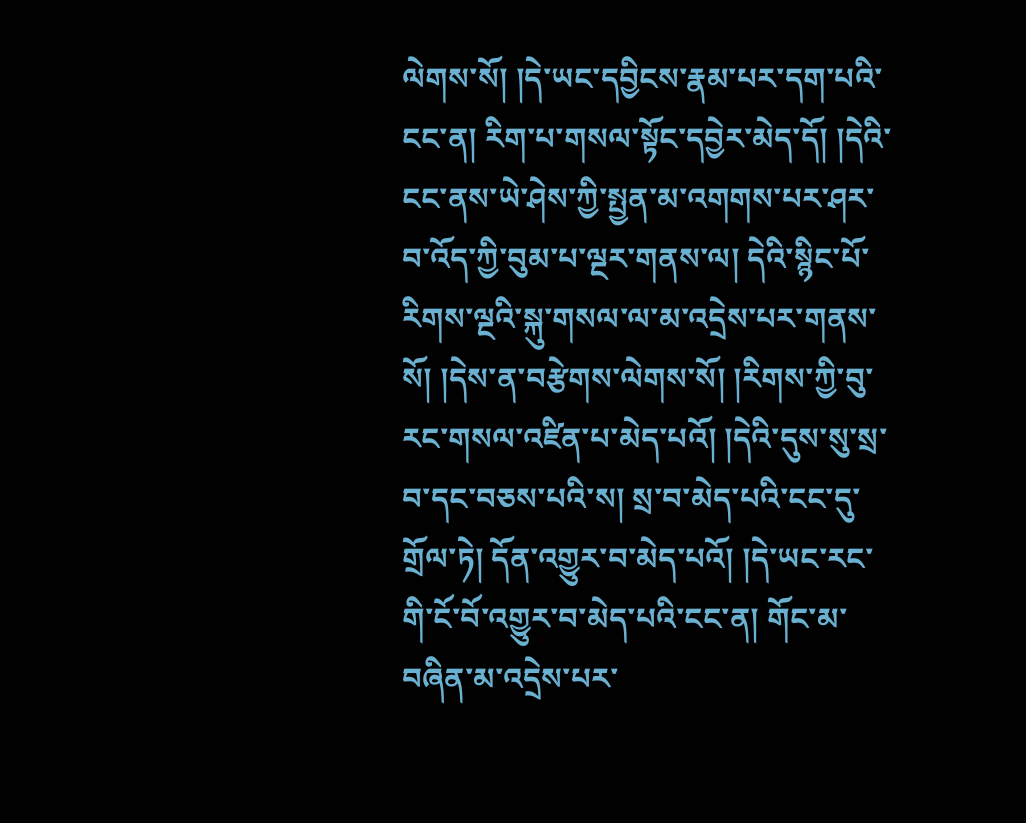ལེགས་སོ། །དེ་ཡང་དབྱིངས་རྣམ་པར་དག་པའི་ངང་ན། རིག་པ་གསལ་སྟོང་དབྱེར་མེད་དོ། །དེའི་ངང་ནས་ཡེ་ཤེས་ཀྱི་སྤྱན་མ་འགགས་པར་ཤར་བ་འོད་ཀྱི་བུམ་པ་ལྔར་གནས་ལ། དེའི་སྙིང་པོ་རིགས་ལྔའི་སྐུ་གསལ་ལ་མ་འདྲེས་པར་གནས་སོ། །དེས་ན་བརྩེགས་ལེགས་སོ། །རིགས་ཀྱི་བུ་རང་གསལ་འཛིན་པ་མེད་པའོ། །དེའི་དུས་སུ་སྲ་བ་དང་བཅས་པའི་ས། སྲ་བ་མེད་པའི་ངང་དུ་གྲོལ་ཏེ། དོན་འགྱུར་བ་མེད་པའོ། །དེ་ཡང་རང་གི་ངོ་བོ་འགྱུར་བ་མེད་པའི་ངང་ན། གོང་མ་བཞིན་མ་འདྲེས་པར་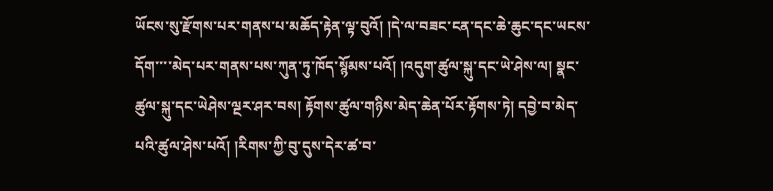ཡོངས་སུ་རྫོགས་པར་གནས་པ་མཆོད་རྟེན་ལྟ་བུའོ། །དེ་ལ་བཟང་ངན་དང་ཆེ་ཆུང་དང་ཡངས་དོག་་་་མེད་པར་གནས་པས་ཀུན་ཏུ་ཁོད་སྙོམས་པའོ། །འདུག་ཚུལ་སྐུ་དང་ཡེ་ཤེས་ལ། སྣང་ཚུལ་སྐུ་དང་ཡེཤེས་ལྔར་ཤར་བས། རྟོགས་ཚུལ་གཉིས་མེད་ཆེན་པོར་རྟོགས་ཏེ། དབྱེ་བ་མེད་པའི་ཚུལ་ཤེས་པའོ། །རིགས་ཀྱི་བུ་དུས་དེར་ཚ་བ་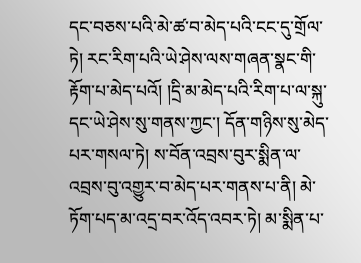དང་བཅས་པའི་མེ་ཚ་བ་མེད་པའི་ངང་དུ་གྲོལ་ཏེ། རང་རིག་པའི་ཡེ་ཤེས་ལས་གཞན་སྣང་གི་རྟོག་པ་མེད་པའོ། །དྲི་མ་མེད་པའི་རིག་པ་ལ་སྐུ་དང་ཡེ་ཤེས་སུ་གནས་ཀྱང་། དོན་གཉིས་སུ་མེད་པར་གསལ་ཏེ། ས་བོན་འབྲས་བུར་སྨིན་ལ་འབྲས་བུ་འགྱུར་བ་མེད་པར་གནས་པ་ནི། མེ་ཏོག་པད་མ་འདྲ་བར་འོད་འབར་ཏེ། མ་སྨིན་པ་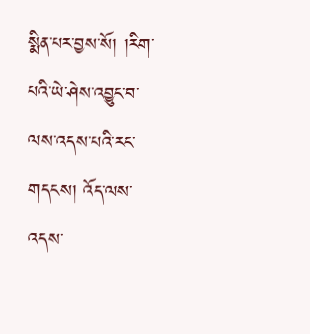སྨིན་པར་བྱས་སོ། །རིག་པའི་ཡེ་ཤེས་འབྱུང་བ་ལས་འདས་པའི་རང་གདངས། འོད་ལས་འདས་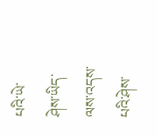པའི་ཡེ་ཤེས་ཡིད་ལས་འདས་པའི་ཤེས་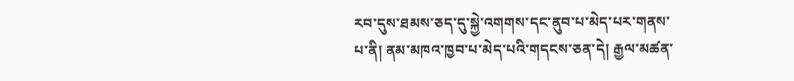རབ་དུས་ཐམས་ཅད་དུ་སྐྱེ་འགགས་དང་ནུབ་པ་མེད་པར་གནས་པ་ནི། ནམ་མཁའ་ཁྱབ་པ་མེད་པའི་གདངས་ཅན་དེ། རྒྱལ་མཚན་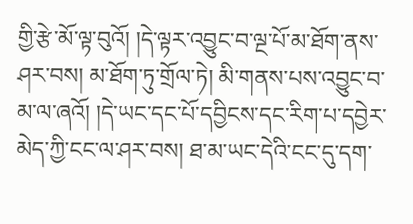གྱི་རྩེ་མོ་ལྟ་བུའོ། །དེ་ལྟར་འབྱུང་བ་ལྔ་པོ་མ་ཐོག་ནས་ཤར་བས། མ་ཐོག་ཏུ་གྲོལ་ཏེ། མི་གནས་པས་འབྱུང་བ་མ་ལ་ཞའོ། །དེ་ཡང་དང་པོ་དབྱིངས་དང་རིག་པ་དབྱེར་མེད་ཀྱི་ངང་ལ་ཤར་བས། ཐ་མ་ཡང་དེའི་ངང་དུ་དག་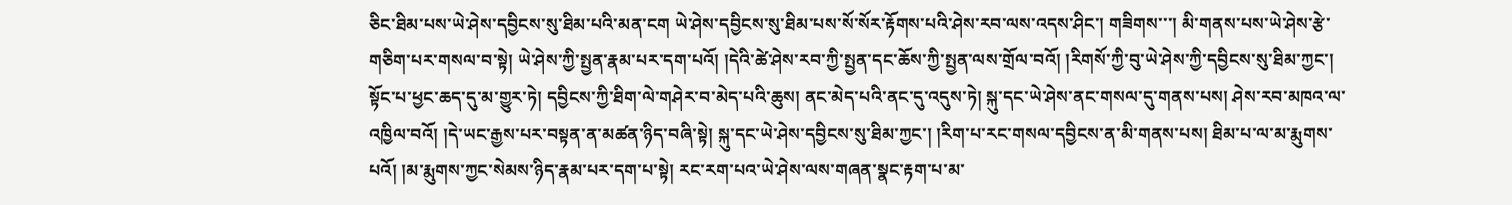ཅིང་ཐིམ་པས་ཡེ་ཤེས་དབྱིངས་སུ་ཐིམ་པའི་མན་ངག ཡེ་ཤེས་དབྱིངས་སུ་ཐིམ་པས་སོ་སོར་རྟོགས་པའི་ཤེས་རབ་ལས་འདས་ཤིང་། གཟིགས་་་། མི་གནས་པས་ཡེ་ཤེས་རྩེ་གཅིག་པར་གསལ་བ་སྟེ། ཡེ་ཤེས་ཀྱི་སྤྱན་རྣམ་པར་དག་པའོ། །དེའི་ཚེ་ཤེས་རབ་ཀྱི་སྤྱན་དང་ཆོས་ཀྱི་སྤྱན་ལས་གྲོལ་བའོ། །རིགསོ་ཀྱི་བུ་ཡེ་ཤེས་ཀྱི་དབྱིངས་སུ་ཐིམ་ཀྱང་། སྟོང་པ་ཕྱང་ཆད་དུ་མ་གྱུར་ཏེ། དབྱིངས་ཀྱི་ཐིག་ལེ་གཤེར་བ་མེད་པའི་ཆུས། ནང་མེད་པའི་ནང་དུ་འདུས་ཏེ། སྐུ་དང་ཡེ་ཤེས་ནང་གསལ་དུ་གནས་པས། ཤེས་རབ་མཁའ་ལ་འཁྱིལ་བའོ། །དེ་ཡང་རྒྱས་པར་བསྟན་ན་མཚན་ཉིད་བཞི་སྟེ། སྐུ་དང་ཡེ་ཤེས་དབྱིངས་སུ་ཐིམ་ཀྱང་། །རིག་པ་རང་གསལ་དབྱིངས་ན་མི་གནས་པས། ཐིམ་པ་ལ་མ་རྨུགས་པའོ། །མ་རྨུགས་ཀྱང་སེམས་ཉིད་རྣམ་པར་དག་པ་སྟེ། རང་རག་པའ་ཡེ་ཤེས་ལས་གཞན་སྣང་རྟག་པ་མ་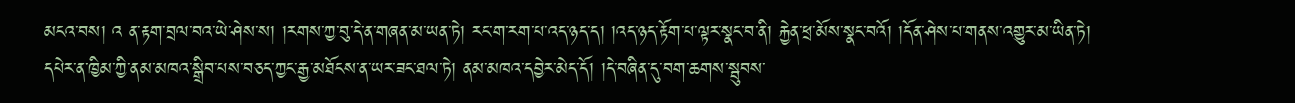མངའ་བས། འ ན་རྟག་བྲལ་བའ་ཡེ་ཤེས་ས། །རགས་ཀྱ་བུ་དེ་ན་གཞན་མ་ཡན་ཏེ། རང་ག་རག་པ་འད་ཉད་ད། །འད་ཉད་རྟོག་པ་ལྟར་སྣང་བ་ནི། རྐྱེན་ཕྲ་མོས་སྣང་བའོ། །དོན་ཤེས་པ་གནས་འགྱུར་མ་ཡིན་ཏེ། དཔེར་ན་ཁྱིམ་ཀྱི་ནམ་མཁའ་སྒྲིབ་པས་བཅད་ཀྱང་རྒྱ་མཐོངས་ན་ཡར་ཟང་ཐལ་ཏེ། ནམ་མཁའ་དབྱེར་མེད་དོ། །དེ་བཞིན་དུ་བག་ཆགས་སྦུབས་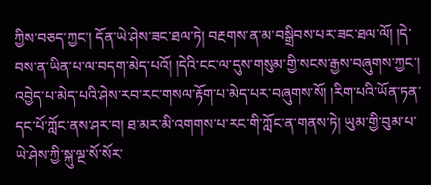ཀྱིས་བཅད་ཀྱང་། དོན་ཡེ་ཤེས་ཟང་ཐལ་ཏེ། བརྔགས་ན་མ་བསྒྲིབས་པར་ཟང་ཐལ་ལོ། །དེ་བས་ན་ཡིན་པ་ལ་བདག་མེད་པའོ། །དེའི་ངང་ལ་དུས་གསུམ་གྱི་སངས་རྒྱས་བཞུགས་ཀྱང་། འབྱེད་པ་མེད་པའི་ཤེས་རབ་རང་གསལ་རྟོག་པ་མེད་པར་བཞུགས་སོ། །རིག་པའི་ཡོན་ཏན་དང་པོ་ཀློང་ནས་ཤར་བ། ཐ་མར་མི་འགགས་པ་རང་གི་ཀློང་ན་གནས་ཏེ། ཡུམ་གྱི་བུམ་པ་ཡེ་ཤེས་ཀྱི་སྐུ་ལྔ་སོ་སོར་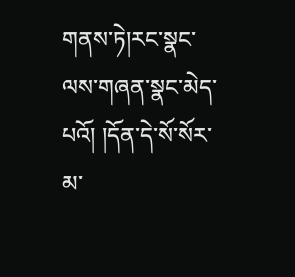གནས་ཏེ།རང་སྣང་ལས་གཞན་སྣང་མེད་པའོ། །དོན་དེ་སོ་སོར་མ་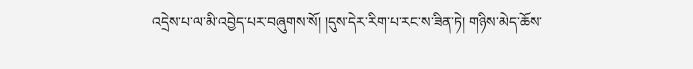འདྲེས་པ་ལ་མི་འབྱེད་པར་བཞུགས་སོ། །དུས་དེར་རིག་པ་རང་ས་ཟིན་ཏེ། གཉིས་མེད་ཆོས་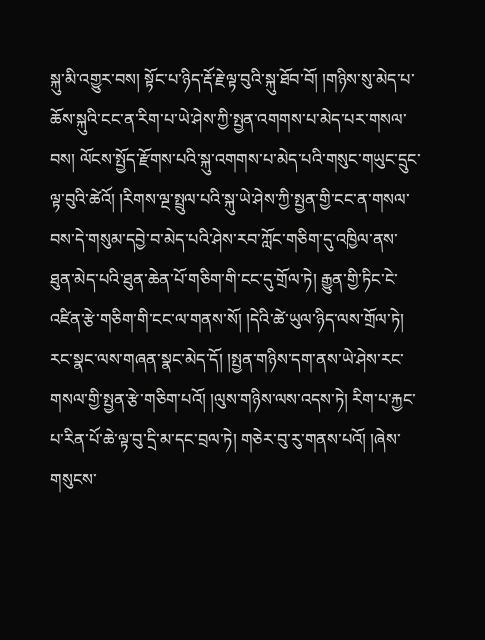སྐུ་མི་འགྱུར་བས། སྟོང་པ་ཉིད་རྡོ་རྗེ་ལྟ་བུའི་སྐུ་ཐོབ་བོ། །གཉིས་སུ་མེད་པ་ཆོས་སྐུའི་ངང་ན་རིག་པ་ཡེ་ཤེས་ཀྱི་སྤྱན་འགགས་པ་མེད་པར་གསལ་བས། ལོངས་སྤྱོད་རྫོགས་པའི་སྐུ་འགགས་པ་མེད་པའི་གསུང་གཡུང་དྲུང་ལྟ་བུའི་ཚེའོ། །རིགས་ལྔ་སྤྲུལ་པའི་སྐུ་ཡེ་ཤེས་ཀྱི་སྤྱན་གྱི་ངང་ན་གསལ་བས་དེ་གསུམ་དབྱེ་བ་མེད་པའི་ཤེས་རབ་ཀློང་གཅིག་དུ་འཁྱིལ་ནས་ཐུན་མེད་པའི་ཐུན་ཆེན་པོ་གཅིག་གི་ངང་དུ་གྲོལ་ཏེ། རྒྱུན་གྱི་ཏིང་ངེ་འཛིན་རྩེ་གཅིག་གི་ངང་ལ་གནས་སོ། །དེའི་ཚེ་ཡུལ་ཉིད་ལས་གྲོལ་ཏེ། རང་སྣང་ལས་གཞན་སྣང་མེད་དོ། །སྤྱན་གཉིས་དག་ནས་ཡེ་ཤེས་རང་གསལ་གྱི་སྤྱན་རྩེ་གཅིག་པའོ། །ལུས་གཉིས་ལས་འདས་ཏེ། རིག་པ་རྐྱང་པ་རིན་པོ་ཆེ་ལྟ་བུ་དྲི་མ་དང་བྲལ་ཏེ། གཅེར་བུ་རུ་གནས་པའོ། །ཞེས་གསུངས་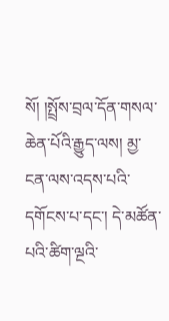སོ། །སྤྲོས་བྲལ་དོན་གསལ་ཆེན་པོའི་རྒྱུད་ལས། མྱ་ངན་ལས་འདས་པའི་དགོངས་པ་དང་། དེ་མཚོན་པའི་ཚིག་ལྔའི་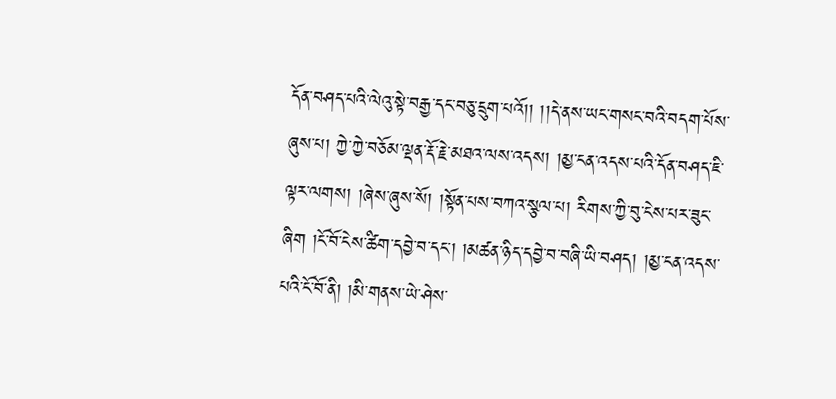དོན་བཤད་པའི་ལེའུ་སྟེ་བརྒྱ་དང་བཅུ་དྲུག་པའོ།། །།དེ་ནས་ཡང་གསང་བའི་བདག་པོས་ཞུས་པ། ཀྱེ་ཀྱེ་བཅོམ་ལྡན་རྡོ་རྗེ་མཐའ་ལས་འདས། །མྱ་ངན་འདས་པའི་དོན་བཤད་ཇི་ལྟར་ལགས། །ཞེས་ཞུས་སོ། །སྟོན་པས་བཀའ་སྩལ་པ། རིགས་ཀྱི་བུ་ངེས་པར་ཟུང་ཞིག །ངོ་བོ་ངེས་ཚིག་དབྱེ་བ་དང་། །མཚན་ཉིད་དབྱེ་བ་བཞི་ཡི་བཤད། །མྱ་ངན་འདས་པའི་ངོ་བོ་ནི། །མི་གནས་ཡེ་ཤེས་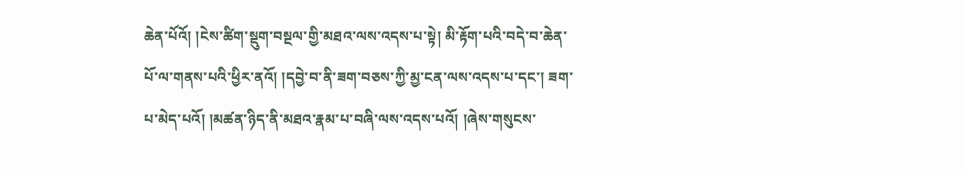ཆེན་པོའོ། །ངེས་ཚིག་སྡུག་བསྔལ་གྱི་མཐའ་ལས་འདས་པ་སྟེ། མི་རྟོག་པའི་བདེ་བ་ཆེན་པོ་ལ་གནས་པའི་ཕྱིར་ནའོ། །དབྱེ་བ་ནི་ཟག་བཅས་ཀྱི་མྱ་ངན་ལས་འདས་པ་དང་། ཟག་པ་མེད་པའོ། །མཚན་ཉིད་ནི་མཐའ་རྣམ་པ་བཞི་ལས་འདས་པའོ། །ཞེས་གསུངས་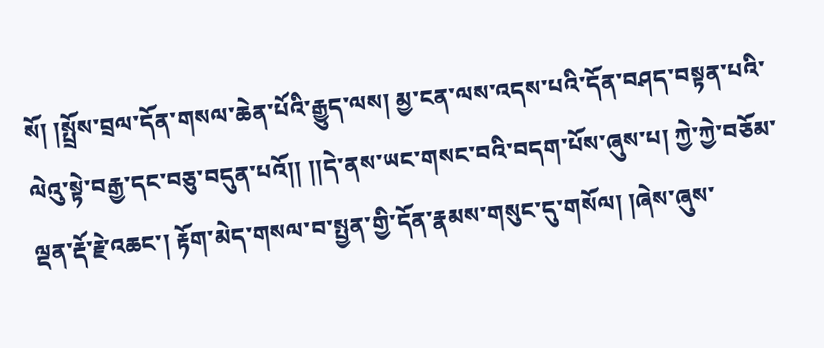སོ། །སྤྲོས་བྲལ་དོན་གསལ་ཆེན་པོའི་རྒྱུད་ལས། མྱ་ངན་ལས་འདས་པའི་དོན་བཤད་བསྟན་པའི་ལེའུ་སྟེ་བརྒྱ་དང་བཅུ་བདུན་པའོ།། །།དེ་ནས་ཡང་གསང་བའི་བདག་པོས་ཞུས་པ། ཀྱེ་ཀྱེ་བཅོམ་ལྡན་རྡོ་རྗེ་འཆང་། རྟོག་མེད་གསལ་བ་སྤྱན་གྱི་དོན་རྣམས་གསུང་དུ་གསོལ། །ཞེས་ཞུས་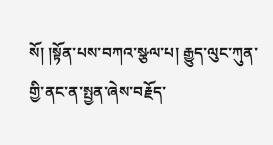སོ། །སྟོན་པས་བཀའ་སྩལ་པ། རྒྱུད་ལུང་ཀུན་གྱི་ནང་ན་སྤྱན་ཞེས་བརྗོད་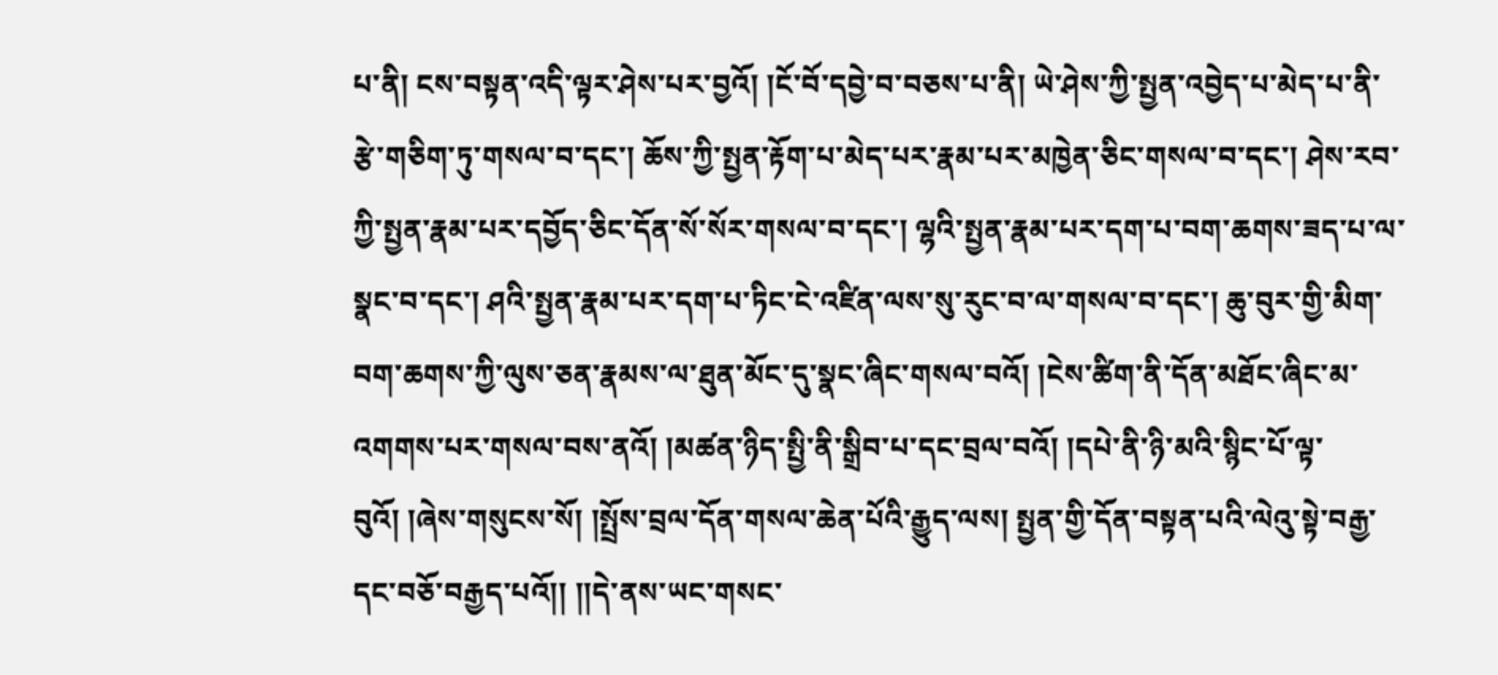པ་ནི། ངས་བསྟན་འདི་ལྟར་ཤེས་པར་བྱའོ། །ངོ་བོ་དབྱེ་བ་བཅས་པ་ནི། ཡེ་ཤེས་ཀྱི་སྤྱན་འབྱེད་པ་མེད་པ་ནི་རྩེ་གཅིག་ཏུ་གསལ་བ་དང་། ཆོས་ཀྱི་སྤྱན་རྟོག་པ་མེད་པར་རྣམ་པར་མཁྱེན་ཅིང་གསལ་བ་དང་། ཤེས་རབ་ཀྱི་སྤྱན་རྣམ་པར་དབྱོད་ཅིང་དོན་སོ་སོར་གསལ་བ་དང་། ལྷའི་སྤྱན་རྣམ་པར་དག་པ་བག་ཆགས་ཟད་པ་ལ་སྣང་བ་དང་། ཤའི་སྤྱན་རྣམ་པར་དག་པ་ཏིང་ངེ་འཛིན་ལས་སུ་རུང་བ་ལ་གསལ་བ་དང་། ཆུ་བུར་གྱི་མིག་བག་ཆགས་ཀྱི་ལུས་ཅན་རྣམས་ལ་ཐུན་མོང་དུ་སྣང་ཞིང་གསལ་བའོ། །ངེས་ཚིག་ནི་དོན་མཐོང་ཞིང་མ་འགགས་པར་གསལ་བས་ནའོ། །མཚན་ཉིད་སྤྱི་ནི་སྒྲིབ་པ་དང་བྲལ་བའོ། །དཔེ་ནི་ཉི་མའི་སྙིང་པོ་ལྟ་བུའོ། །ཞེས་གསུངས་སོ། །སྤྲོས་བྲལ་དོན་གསལ་ཆེན་པོའི་རྒྱུད་ལས། སྤྱན་གྱི་དོན་བསྟན་པའི་ལེའུ་སྟེ་བརྒྱ་དང་བཅོ་བརྒྱད་པའོ།། །།དེ་ནས་ཡང་གསང་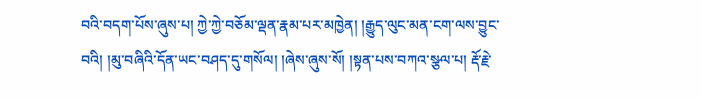བའི་བདག་པོས་ཞུས་པ། ཀྱེ་ཀྱེ་བཅོམ་ལྡན་རྣམ་པར་མཁྱེན། །རྒྱུད་ལུང་མན་ངག་ལས་བྱུང་བའི། །མུ་བཞིའི་དོན་ཡང་བཤད་དུ་གསོལ། །ཞེས་ཞུས་སོ། །སྟན་པས་བཀའ་སྩལ་པ། རྡོ་རྗེ་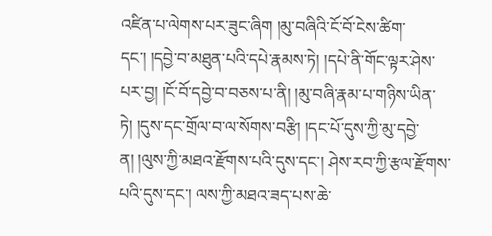འཛིན་པ་ལེགས་པར་ཟུང་ཞིག །མུ་བཞིའི་ངོ་བོ་ངེས་ཚིག་དང་། །དབྱེ་བ་མཐུན་པའི་དཔེ་རྣམས་ཏེ། །དཔེ་ནི་གོང་ལྟར་ཤེས་པར་བྱ། །ངོ་བོ་དབྱེ་བ་བཅས་པ་ནི། །མུ་བཞི་རྣམ་པ་གཉིས་ཡིན་ཏེ། །དུས་དང་གྲོལ་བ་ལ་སོགས་བརྩི། །དང་པོ་དུས་ཀྱི་མུ་དབྱེ་ན། །ལུས་ཀྱི་མཐའ་རྫོགས་པའི་དུས་དང་། ཤེས་རབ་ཀྱི་རྩལ་རྫོགས་པའི་དུས་དང་། ལས་ཀྱི་མཐའ་ཟད་པས་ཆེ་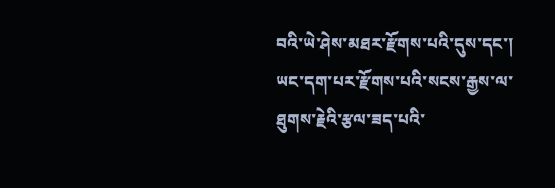བའི་ཡེ་ཤེས་མཐར་རྫོགས་པའི་དུས་དང་། ཡང་དག་པར་རྫོགས་པའི་སངས་རྒྱས་ལ་ཐུགས་རྗེའི་རྩལ་ཟད་པའི་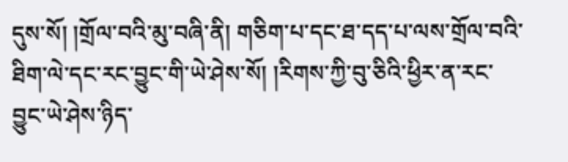དུས་སོ། །གྲོལ་བའི་མུ་བཞི་ནི། གཅིག་པ་དང་ཐ་དད་པ་ལས་གྲོལ་བའི་ཐིག་ལེ་དང་རང་བྱུང་གི་ཡེ་ཤེས་སོ། །རིགས་ཀྱི་བུ་ཅིའི་ཕྱིར་ན་རང་བྱུང་ཡེ་ཤེས་ཉིད་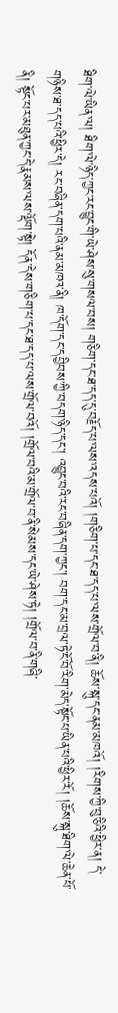ཐིག་ལེ་ཡིན་ལ། ཐིག་ལེ་ཉིད་ཀྱང་རང་བྱུང་གི་ཡེ་ཤེས་སུ་གསལ་བས། གཅིག་དང་ཐ་དད་དུ་བརྗོད་པ་ལས་འདས་པའོ། །གཅིག་པ་དང་ཐ་དད་པ་ལས་གྲོལ་བ་ནི། ཆོས་སྐུ་དང་ནམ་མཁའོ། །རིགས་ཀྱི་བུ་ཅིའི་ཕྱིར་ན། དེ་གཉིས་ཐ་དད་པའི་ཕྱིར་དེ། རང་བཞིན་དག་པའི་ནམ་མཁའ་ནི། ཁ་དོག་དང་དབྱིབས་ཀྱི་བདག་ཉིད་དང་། འབྱུང་བའི་རང་བཞིན་དག་ཀྱང་། བག་དང་མ་བྲལ་ཏེ་ངོ་བོ་རིག་མེད་སྟོང་པ་ཡིན་པའི་ཕྱིར་རོ། །ཆོས་སྐུ་ཐིག་ལེ་ཆེན་པོ་ནི། སྟོང་པར་མཐུན་ཀྱང་དེ་རྣམས་ལས་ལྡོག་སྟེ། དོན་དེས་གཅིག་པ་དང་ཐ་དད་པ་ལས་གྲོལ་བའོ། །གྲོལ་བའི་མ་གྲོལ་བ་ནི་སེམས་དང་ཡེ་ཤེས་ཏེ། །གྲོལ་བ་ནི་གཞི་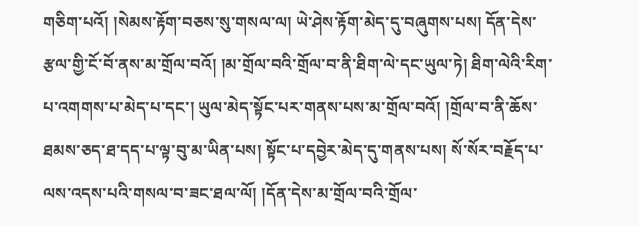གཅིག་པའོ། །སེམས་རྟོག་བཅས་སུ་གསལ་ལ། ཡེ་ཤེས་རྟོག་མེད་དུ་བཞུགས་པས། དོན་དེས་རྩལ་གྱི་ངོ་བོ་ནས་མ་གྲོལ་བའོ། །མ་གྲོལ་བའི་གྲོལ་བ་ནི་ཐིག་ལེ་དང་ཡུལ་ཏེ། ཐིག་ལེའི་རིག་པ་འགགས་པ་མེད་པ་དང་། ཡུལ་མེད་སྟོང་པར་གནས་པས་མ་གྲོལ་བའོ། །གྲོལ་བ་ནི་ཆོས་ཐམས་ཅད་ཐ་དད་པ་ལྟ་བུ་མ་ཡིན་པས། སྟོང་པ་དབྱེར་མེད་དུ་གནས་པས། སོ་སོར་བརྗོད་པ་ལས་འདས་པའི་གསལ་བ་ཟང་ཐལ་ལོ། །དོན་དེས་མ་གྲོལ་བའི་གྲོལ་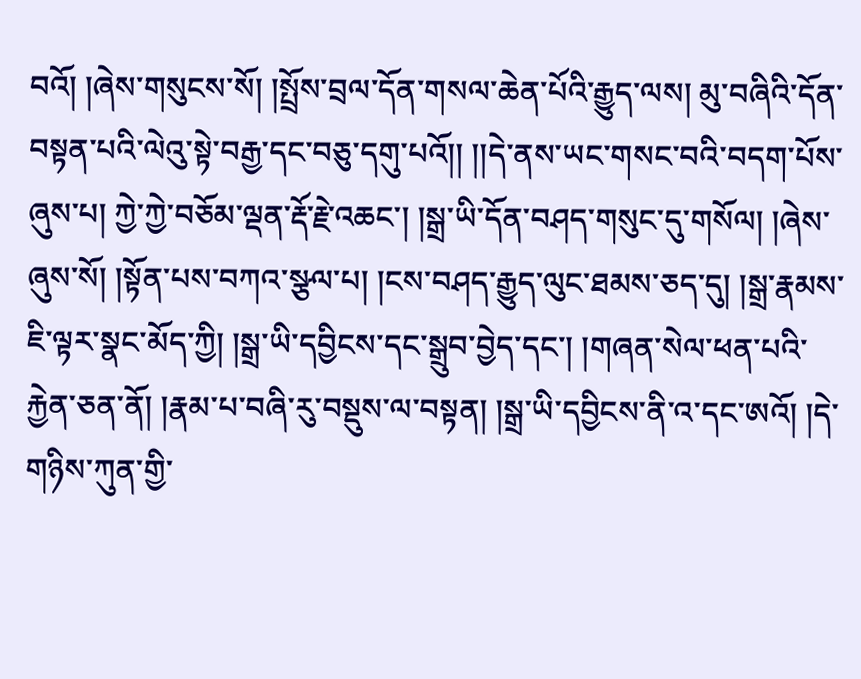བའོ། །ཞེས་གསུངས་སོ། །སྤྲོས་བྲལ་དོན་གསལ་ཆེན་པོའི་རྒྱུད་ལས། མུ་བཞིའི་དོན་བསྟན་པའི་ལེའུ་སྟེ་བརྒྱ་དང་བཅུ་དགུ་པའོ།། །།དེ་ནས་ཡང་གསང་བའི་བདག་པོས་ཞུས་པ། ཀྱེ་ཀྱེ་བཅོམ་ལྡན་རྡོ་རྗེ་འཆང་། །སྒྲ་ཡི་དོན་བཤད་གསུང་དུ་གསོལ། །ཞེས་ཞུས་སོ། །སྟོན་པས་བཀའ་སྩལ་པ། །ངས་བཤད་རྒྱུད་ལུང་ཐམས་ཅད་དུ། །སྒྲ་རྣམས་ཇི་ལྟར་སྣང་མོད་ཀྱི། །སྒྲ་ཡི་དབྱིངས་དང་སྒྲུབ་བྱེད་དང་། །གཞན་སེལ་ཕན་པའི་རྐྱེན་ཅན་ནོ། །རྣམ་པ་བཞི་རུ་བསྡུས་ལ་བསྟན། །སྒྲ་ཡི་དབྱིངས་ནི་འ་དང་ཨའོ། །དེ་གཉིས་ཀུན་གྱི་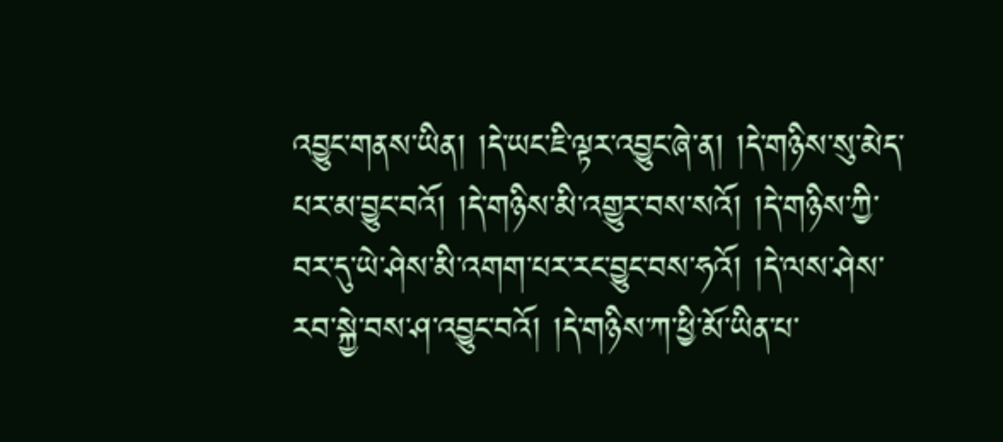འབྱུང་གནས་ཡིན། །དེ་ཡང་ཇི་ལྟར་འབྱུང་ཞེ་ན། །དེ་གཉིས་སུ་མེད་པར་མ་བྱུང་བའོ། །དེ་གཉིས་མི་འགྱུར་བས་སའོ། །དེ་གཉིས་ཀྱི་བར་དུ་ཡེ་ཤེས་མི་འགག་པར་རང་བྱུང་བས་ཧའོ། །དེ་ལས་ཤེས་རབ་སྐྱེ་བས་ཤ་འབྱུང་བའོ། །དེ་གཉིས་ཀ་ཕྱི་མོ་ཡིན་པ་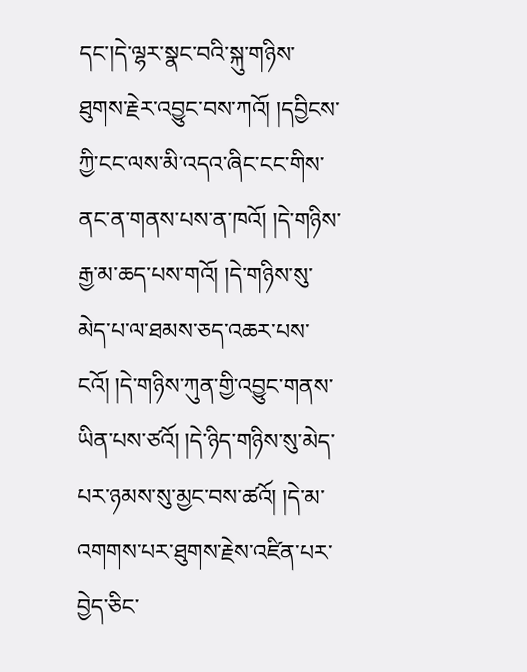དང་།དེ་ལྷར་སྣང་བའི་སྐུ་གཉིས་ཐུགས་རྗེར་འབྱུང་བས་ཀའོ། །དབྱིངས་ཀྱི་ངང་ལས་མི་འདའ་ཞིང་ངང་གིས་ནང་ན་གནས་པས་ན་ཁའོ། །དེ་གཉིས་རྒྱ་མ་ཆད་པས་གའོ། །དེ་གཉིས་སུ་མེད་པ་ལ་ཐམས་ཅད་འཆར་པས་ངའོ། །དེ་གཉིས་ཀུན་གྱི་འབྱུང་གནས་ཡིན་པས་ཙའོ། །དེ་ཉིད་གཉིས་སུ་མེད་པར་ཉམས་སུ་མྱང་བས་ཚའོ། །དེ་མ་འགགས་པར་ཐུགས་རྗེས་འཛིན་པར་བྱེད་ཅིང་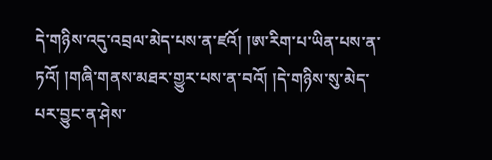དེ་གཉིས་འདུ་འབྲལ་མེད་པས་ན་ཛའོ། །ཨ་རིག་པ་ཡིན་པས་ན་ཏའོ། །གཞི་གནས་མཐར་གྱུར་པས་ན་བའོ། །དེ་གཉིས་སུ་མེད་པར་བྱུང་ན་ཤེས་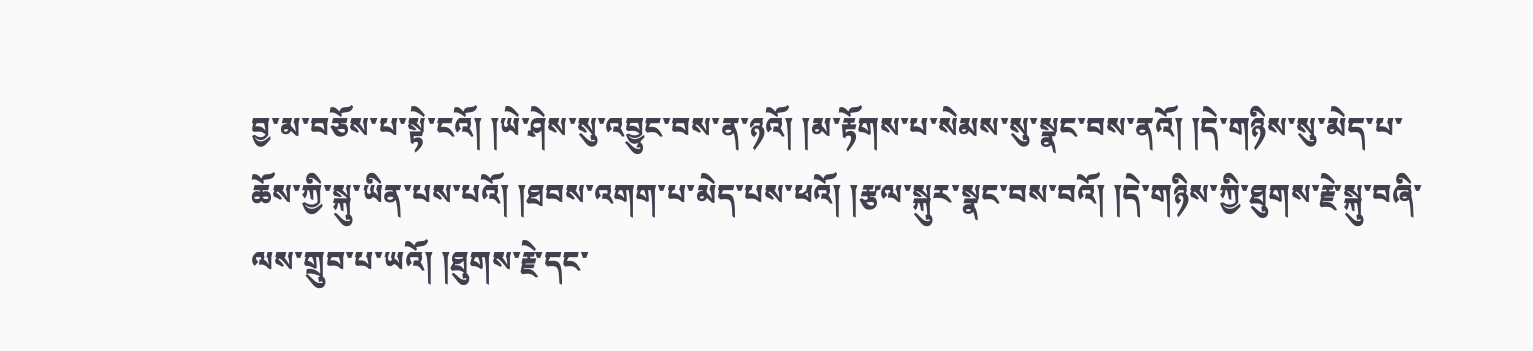བྱ་མ་བཅོས་པ་སྟེ་ངའོ། །ཡེ་ཤེས་སུ་འབྱུང་བས་ན་ཉའོ། །མ་རྟོགས་པ་སེམས་སུ་སྣང་བས་ནའོ། །དེ་གཉིས་སུ་མེད་པ་ཆོས་ཀྱི་སྐུ་ཡིན་པས་པའོ། །ཐབས་འགག་པ་མེད་པས་ཕའོ། །རྩལ་སྐུར་སྣང་བས་བའོ། །དེ་གཉིས་ཀྱི་ཐུགས་རྗེ་སྐུ་བཞི་ལས་གྲུབ་པ་ཡའོ། །ཐུགས་རྗེ་དང་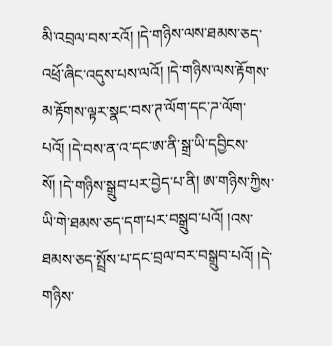མི་འབྲལ་བས་རའོ། །དེ་གཉིས་ལས་ཐམས་ཅད་འཕྲོ་ཞིང་འདུས་པས་ལའོ། །དེ་གཉིས་ལས་རྟོགས་མ་རྟོགས་ལྟར་སྣང་བས་ཊ་ལོག་དང་ཌ་ལོག་པའོ། །དེ་བས་ན་འ་དང་ཨ་ནི་སྒྲ་ཡི་དབྱིངས་སོ། །དེ་གཉིས་སྒྲུབ་པར་བྱེད་པ་ནི། ཨ་གཉིས་ཀྱིས་ཡི་གེ་ཐམས་ཅད་དག་པར་བསྒྲུབ་པའོ། །འས་ཐམས་ཅད་སྤྲོས་པ་དང་བྲལ་བར་བསྒྲུབ་པའོ། །དེ་གཉིས་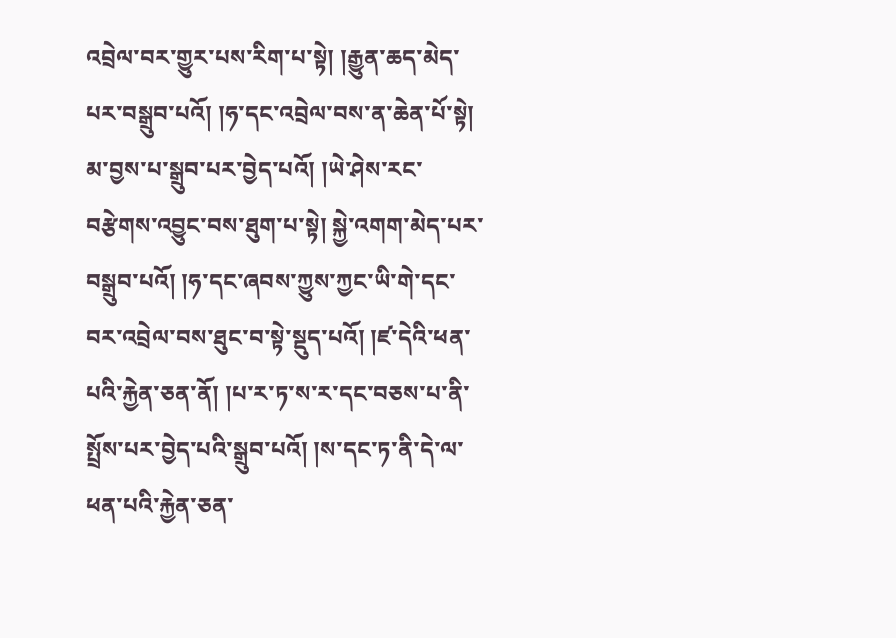འབྲེལ་བར་གྱུར་པས་རིག་པ་སྟེ། །རྒྱུན་ཆད་མེད་པར་བསྒྲུབ་པའོ། །ཧ་དང་འབྲེལ་བས་ན་ཆེན་པོ་སྟེ། མ་བྱས་པ་སྒྲུབ་པར་བྱེད་པའོ། །ཡེ་ཤེས་རང་བརྩེགས་འབྱུང་བས་ཐུག་པ་སྟེ། སྐྱེ་འགག་མེད་པར་བསྒྲུབ་པའོ། །ཧ་དང་ཞབས་ཀྱུས་ཀྱང་ཡི་གེ་དང་བར་འབྲེལ་བས་ཐུང་བ་སྟེ་སྡུད་པའོ། །ཛ་དེའི་ཕན་པའི་རྐྱེན་ཅན་ནོ། །པ་ར་ཏ་ས་ར་དང་བཅས་པ་ནི་སྤྲོས་པར་བྱེད་པའི་སྒྲུབ་པའོ། །ས་དང་ཏ་ནི་དེ་ལ་ཕན་པའི་རྐྱེན་ཅན་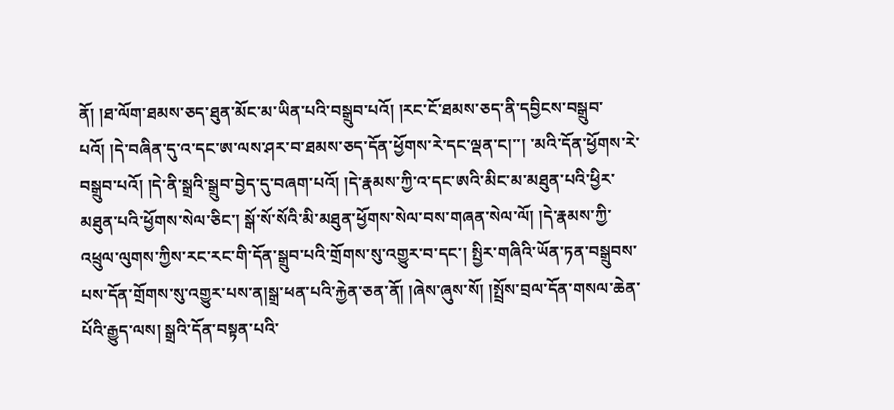ནོ། །ཐ་ལོག་ཐམས་ཅད་ཐུན་མོང་མ་ཡིན་པའི་བསྒྲུབ་པའོ། །རང་ངོ་ཐམས་ཅད་ནི་དབྱིངས་བསྒྲུབ་པའོ། །དེ་བཞིན་དུ་འ་དང་ཨ་ལས་ཤར་བ་ཐམས་ཅད་དོན་ཕྱོགས་རེ་དང་ལྡན་ང།་་། ་མའི་དོན་ཕྱོགས་རེ་བསྒྲུབ་པའོ། །དེ་ནི་སྒྲའི་སྒྲུབ་བྱེད་དུ་བཞག་པའོ། །དེ་རྣམས་ཀྱི་འ་དང་ཨའི་མིང་མ་མཐུན་པའི་ཕྱིར་མཐུན་པའི་ཕྱོགས་སེལ་ཅིང་། སྒོ་སོ་སོའི་མི་མཐུན་ཕྱོགས་སེལ་བས་གཞན་སེལ་ལོ། །དེ་རྣམས་ཀྱི་འཕྲུལ་ལུགས་ཀྱིས་རང་རང་གི་དོན་སྒྲུབ་པའི་གྲོགས་སུ་འགྱུར་བ་དང་། སྤྱིར་གཞིའི་ཡོན་ཏན་བསྒྲུབས་པས་དོན་གྲོགས་སུ་འགྱུར་པས་ན།སྒྲ་ཕན་པའི་རྐྱེན་ཅན་ནོ། །ཞེས་ཞུས་སོ། །སྤྲོས་བྲལ་དོན་གསལ་ཆེན་པོའི་རྒྱུད་ལས། སྒྲའི་དོན་བསྟན་པའི་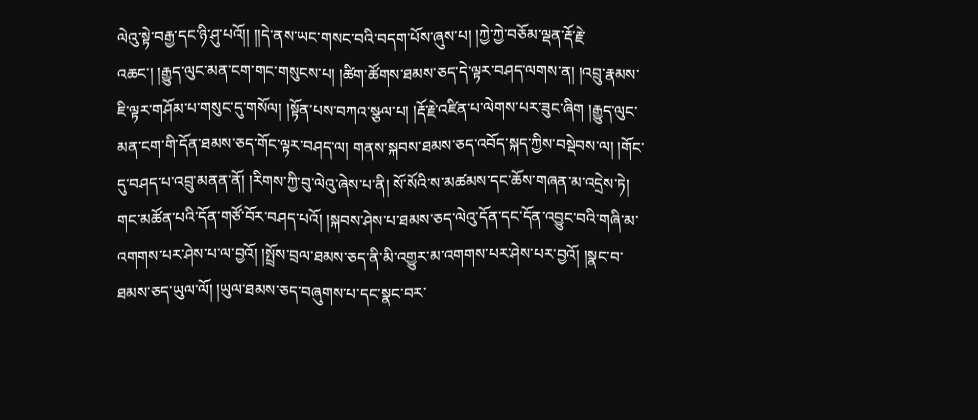ལེའུ་སྟེ་བརྒྱ་དང་ཉི་ཤུ་པའོ།། །།དེ་ནས་ཡང་གསང་བའི་བདག་པོས་ཞུས་པ། །ཀྱེ་ཀྱེ་བཅོམ་ལྡན་རྡོ་རྗེ་འཆང་། །རྒྱུད་ལུང་མན་ངག་གང་གསུངས་པ། །ཚིག་ཚོགས་ཐམས་ཅད་དེ་ལྟར་བཤད་ལགས་ན། །འབྲུ་རྣམས་ཇི་ལྟར་གཤོམ་པ་གསུང་དུ་གསོལ། །སྟོན་པས་བཀའ་སྩལ་པ། །རྡོ་རྗེ་འཛིན་པ་ལེགས་པར་ཟུང་ཞིག །རྒྱུད་ལུང་མན་ངག་གི་དོན་ཐམས་ཅད་གོང་ལྟར་བཤད་ལ། གནས་སྐབས་ཐམས་ཅད་འབོད་སྐད་ཀྱིས་བསྡེབས་ལ། །གོང་དུ་བཤད་པ་འབྲུ་མནན་ནོ། །རིགས་ཀྱི་བུ་ལེའུ་ཞེས་པ་ནི། སོ་སོའི་ས་མཚམས་དང་ཆོས་གཞན་མ་འདྲེས་ཏེ། གང་མཚོན་པའི་དོན་གཙོ་བོར་བཤད་པའོ། །སྐབས་ཤེས་པ་ཐམས་ཅད་ལེའུ་དོན་དང་དོན་འབྱུང་བའི་གཞི་མ་འགགས་པར་ཤེས་པ་ལ་བྱའོ། །སྤྲོས་བྲལ་ཐམས་ཅད་ནི་མི་འགྱུར་མ་འགགས་པར་ཤེས་པར་བྱའོ། །སྣང་བ་ཐམས་ཅད་ཡུལ་ལོ། །ཡུལ་ཐམས་ཅད་བཞུགས་པ་དང་སྣང་བར་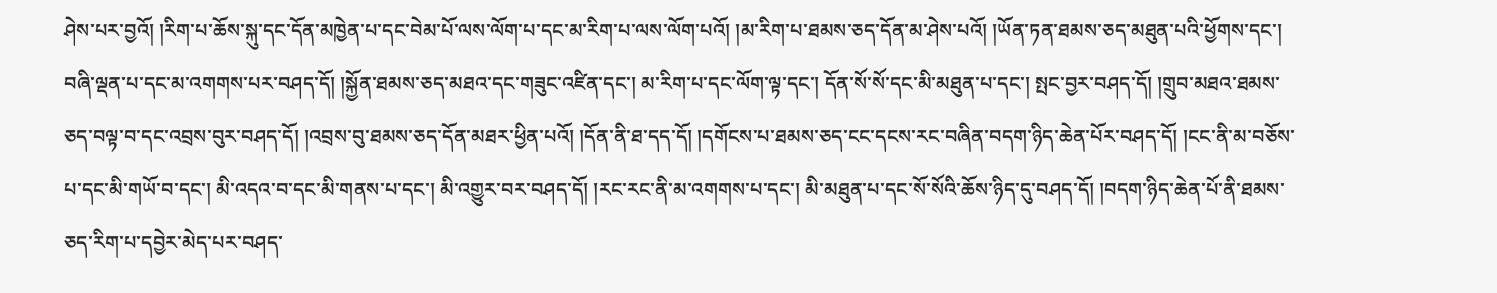ཤེས་པར་བྱའོ། །རིག་པ་ཆོས་སྐུ་དང་དོན་མཁྱེན་པ་དང་བེམ་པོ་ལས་ལོག་པ་དང་མ་རིག་པ་ལས་ལོག་པའོ། །མ་རིག་པ་ཐམས་ཅད་དོན་མ་ཤེས་པའོ། །ཡོན་ཏན་ཐམས་ཅད་མཐུན་པའི་ཕྱོགས་དང་། བཞི་ལྡན་པ་དང་མ་འགགས་པར་བཤད་དོ། །སྐྱོན་ཐམས་ཅད་མཐའ་དང་གཟུང་འཛིན་དང་། མ་རིག་པ་དང་ལོག་ལྟ་དང་། དོན་སོ་སོ་དང་མི་མཐུན་པ་དང་། སྤང་བྱར་བཤད་དོ། །གྲུབ་མཐའ་ཐམས་ཅད་བལྟ་བ་དང་འབྲས་བུར་བཤད་དོ། །འབྲས་བུ་ཐམས་ཅད་དོན་མཐར་ཕྱིན་པའོ། །དོན་ནི་ཐ་དད་དོ། །དགོངས་པ་ཐམས་ཅད་ངང་དངས་རང་བཞིན་བདག་ཉིད་ཆེན་པོར་བཤད་དོ། །ངང་ནི་མ་བཅོས་པ་དང་མི་གཡོ་བ་དང་། མི་འདའ་བ་དང་མི་གནས་པ་དང་། མི་འགྱུར་བར་བཤད་དོ། །རང་རང་ནི་མ་འགགས་པ་དང་། མི་མཐུན་པ་དང་སོ་སོའི་ཆོས་ཉིད་དུ་བཤད་དོ། །བདག་ཉིད་ཆེན་པོ་ནི་ཐམས་ཅད་རིག་པ་དབྱེར་མེད་པར་བཤད་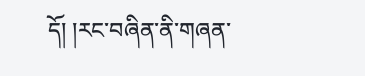དོ། །རང་བཞིན་ནི་གཞན་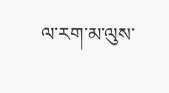ལ་རག་མ་ལུས་